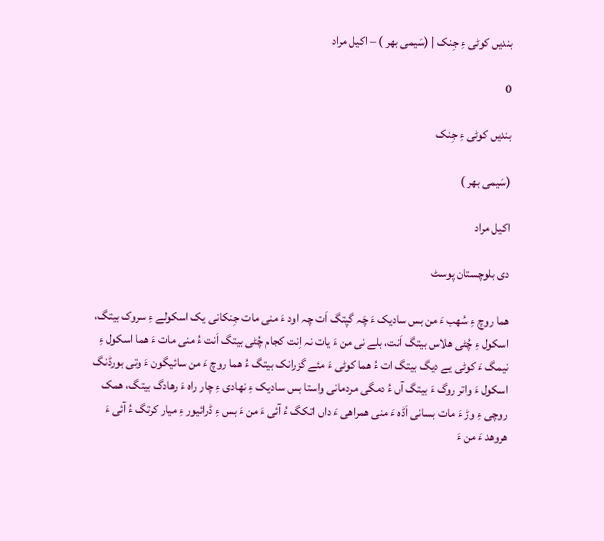بندیں کوٹی ءِ جِنک | (سَیمی بھر ) – اکیل مراد

0

بندیں کوٹی ءِ جِنک

(سَیمی بھر )

اکیل مراد

دی بلوچستان پوسٹ

ھما روچ ءِ سُھب ءَ من بس سادیک ءَ چَہ گپتگ اَت چہ اود ءَ منی مات جِنکانی یک اسکولے ءِ سروک بیتگ، اسکول ءِ چُٹی ھلاس بیتگ اَنت، بلے نی من ءَ یات نہ اِنت کجام چُٹی بیتگ اَنت ءُ منی مات ءَ ھما اسکول ءِ نیمگ ءَ کوٹی یے دیگ بیتگ ات ءُ ھما کوٹی ءَ مئے گزرانک بیتگ ءُ ھما روچ ءَ من سائیگون ءَ وتی بورڈنگ اسکول ءَ واتر روگ ءَ بیتگ آں ءُ دمگی مردمانی واستا بس سادیک ءِ نھادی ءِ چار راہ ءَ رھادگ بیتگ، ھمک روچی ءِ وڑ ءَ مات بسانی اَڈہ ءَ منی ھمراھی ءَ داں اتکگ ءُ آئی ءَ من ءَ بس ءِ ڈرائیور ءِ میار کرتگ ءُ آئی ءَ ھروھد ءَ من ءَ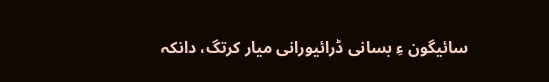سائیگون ءِ بسانی ڈرائیورانی میار کرتگ، دانکہ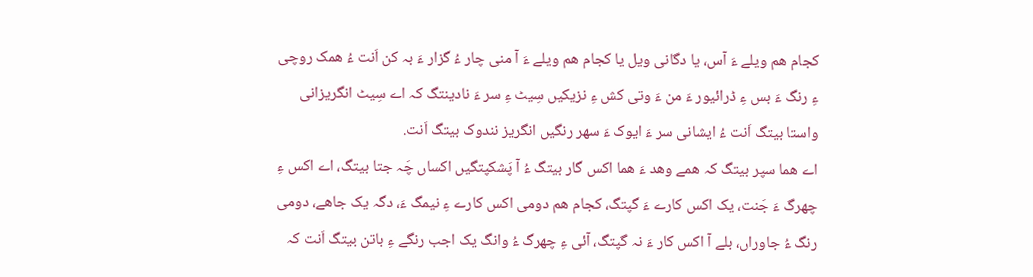کجام ھم ویلے ءَ آس، یا دگانی ویل یا کجام ھم ویلے ءَ آ منی چار ءُ گزار ءَ بہ کن اَنت ءُ ھمک روچی ءِ رنگ ءَ بس ءِ ڈرائیور ءَ من ءَ وتی کش ءِ نزیکیں سِیٹ ءِ سر ءَ نادینتگ کہ اے سِیٹ انگریزانی واستا بیتگ اَنت ءُ ایشانی سر ءَ ایوک ءَ سھر رنگیں انگریز نندوک بیتگ اَنت.
اے ھما سپر بیتگ کہ ھمے وھد ءَ ھما اکس گار بیتگ ءُ آ پَشکپتگیں اکساں چَہ جتا بیتگ، اے اکس ءِ چھرگ ءَ جَنت، یک اکس کارے ءَ گپتگ، کجام ھم دومی اکس کارے ءِ نیمگ ءَ، دگہ یک جاھے، دومی رنگ ءُ جاوراں، بلے آ اکس کار ءَ نہ گپتگ، آئی ءِ چھرگ ءُ وانگ یک اجب رنگے ءِ باتن بیتگ اَنت کہ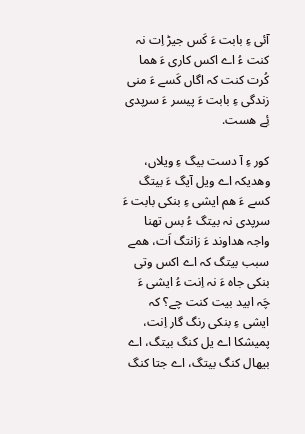آئی ءِ بابت ءَ کَس جیڑ اِت نہ کنت ءُ اے اکس کاری ءَ ھما کُرت کنت کہ اگاں کَسے ءَ منی زندگی ءِ بابت ءَ پیسر ءَ سرپدی ئِے ھست.

کور ءِ آ دست بیگ ءِ ویلاں، وھدیکہ اے ویل آیگ ءَ بیتگ کسے ءَ ھم ایشی ءِ بنکی بابت ءَ سرپدی نہ بیتگ ءُ بس تھنا واجہ ھداوند ءَ زانتگ اَت، ھمے سبب بیتگ کہ اے اکس وتی بنکی جاہ ءَ نہ اِنت ءُ ایشی ءَ چَہ ابید بیت کنت چے؟ کہ ایشی ءِ بنکی رنگ گار اِنت، پمیشکا اے یل کنگ بیتگ، اے بیھال کنگ بیتگ، اے جتا کنگ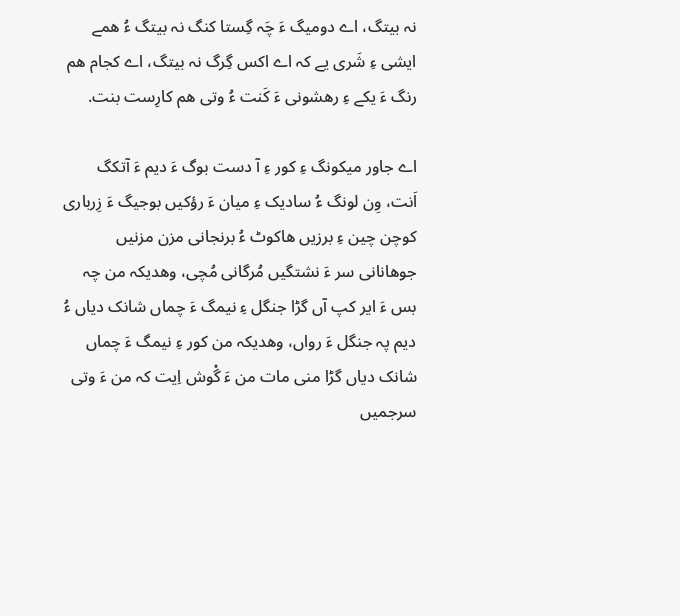نہ بیتگ، اے دومیگ ءَ چَہ گِستا کنگ نہ بیتگ ءُ ھمے ایشی ءِ شَری یے کہ اے اکس گِرگ نہ بیتگ، اے کجام ھم رنگ ءَ یکے ءِ رھشونی ءَ کَنت ءُ وتی ھم کارِست بنت.

اے جاور میکونگ ءِ کور ءِ آ دست بوگ ءَ دیم ءَ آتکگ اَنت، وِن لونگ ءُ سادیک ءِ میان ءَ رؤکیں بوجیگ ءَ زِرباری کوچن چین ءِ برزیں ھاکوٹ ءُ برنجانی مزن مزنیں جوھانانی سر ءَ نشتگیں مُرگانی مُچی، وھدیکہ من چہ بس ءَ ایر کپ آں گڑا جنگل ءِ نیمگ ءَ چماں شانک دیاں ءُ دیم پہ جنگل ءَ رواں، وھدیکہ من کور ءِ نیمگ ءَ چماں شانک دیاں گڑا منی مات من ءَ گْوش اِیت کہ من ءَ وتی سرجمیں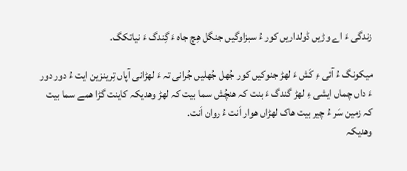زندگی ءَ اے وڑیں ڈولداریں کور ءُ سبزاوگیں جنگل ھِچ جاہ ءَ گِندگ ءَ نیاتکگ.

میکونگ ءُ آئی ءِ کَش ءَ لھڑ جنوکیں کور جُھل جُھلیں جُرانی تہ ءَ لھڑانی آپاں تِرینزین ایت ءُ دور دور ءَ داں چماں ایشی ءِ لھڑ گندگ ءَ بنت کہ ھنچُش سما بیت کہ لھڑ وھدیکہ کاینت گڑا ھمے سما بیت کہ زمین سَر ءُ چیر بیت ھاک لھڑاں ھوار اَنت ءُ روان اَنت.
وھدیکہ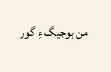من بوجیگ ءِ گور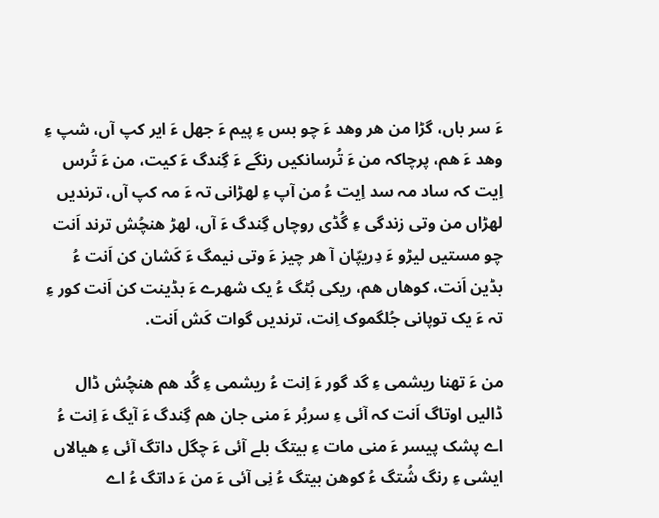ءَ سر باں، گڑا من ھر وھد ءَ چو بس ءِ پیم ءَ جھل ءَ ایر کپ آں، شپ ءِ وھد ءَ ھم، پرچاکہ من ءَ تُرسانکیں رنگے ءَ گِندگ ءَ کیت، من ءَ تُرس اِیت کہ ساد مہ سد اِیت ءُ من آپ ءِ لھڑانی تہ ءَ مہ کپ آں، ترندیں لھڑاں من وتی زندگی ءِ گُڈی روچاں گِندگ ءَ آں، لھڑ ھنچُش ترند اَنت چو مستیں لیڑو ءَ دِریپّان آ ھر چیز ءَ وتی نیمگ ءَ کَشان کن اَنت ءُ بڈین اَنت، کوھاں ھم، ریکی بُٹگ ءُ یک شھرے ءَ بڈینت کن اَنت کور ءِ تہ ءَ یک توپانی جُلگموک اِنت، ترندیں گوات کَش اَنت.

من ءَ تھنا ریشمی ءِ گد گور ءَ اِنت ءُ ریشمی ءِ گُد ھم ھنچُش ڈال ڈالیں اوتاگ اَنت کہ آئی ءِ سربُر ءَ منی جان ھم گِندگ ءَ آیگ ءَ اِنت ءُ اے پشک پیسر ءَ منی مات ءِ بیتگ بلے آئی ءَ چگل داتگ آئی ءِ ھیالاں ایشی ءِ رنگ شُتگ ءُ کوھن بیتگ ءُ نِی آئی ءَ من ءَ داتگ ءُ اے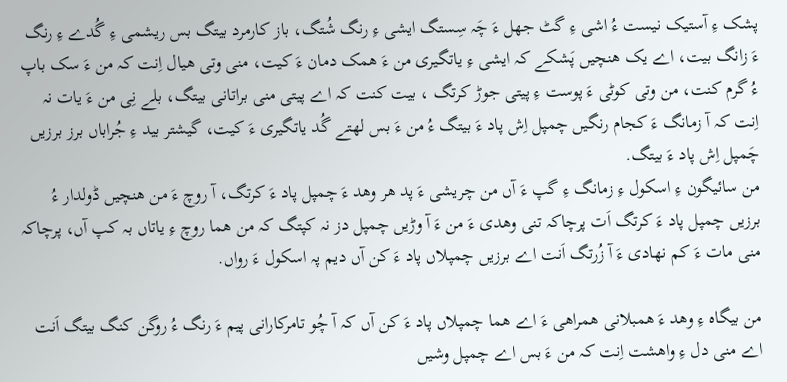پشک ءِ آستیک نیست ءُ اشی ءِ گٹ جھل ءَ چَہ سِستگ ایشی ءِ رنگ شُتگ، باز کارمرد بیتگ بس ریشمی ءِ گُدے ءِ رنگ ءَ زانگ بیت، اے یک ھنچیں پَشکے کہ ایشی ءِ یاتگیری من ءَ ھمک دمان ءَ کیت، منی وتی ھیال اِنت کہ من ءَ سک باپ ءُ گرم کنت، من وتی کوٹی ءَ پوست ءِ پیتی جوڑ کرتگ ، بیت کنت کہ اے پیتی منی براتانی بیتگ، بلے نِی من ءَ یات نہ اِنت کہ آ زمانگ ءَ کجام رنگیں چمپل اِش پاد ءَ بیتگ ءُ من ءَ بس لھتے گُد یاتگیری ءَ کیت، گیشتر بید ءِ جُراباں برز برزیں چَمپل اِش پاد ءَ بیتگ.
من سائیگون ءِ اسکول ءِ زمانگ ءِ گپ ءَ آں من چریشی ءَ پد ھر وھد ءَ چمپل پاد ءَ کرتگ، آ روچ ءَ من ھنچیں ڈولدار ءُ برزیں چمپل پاد ءَ کرتگ اَت پرچاکہ تنی وھدی ءَ من ءَ آ وڑیں چمپل دز نہ کپتگ کہ من ھما روچ ءِ یاتاں بہ کپ آں، پرچاکہ منی مات ءَ کم نھادی ءَ آ زُرتگ اَنت اے برزیں چمپلاں پاد ءَ کن آں دیم پہ اسکول ءَ رواں.

من بیگاہ ءِ وھد ءَ ھمبلانی ھمراھی ءَ اے ھما چمپلاں پاد ءَ کن آں کہ آ چُو تامرکارانی پیم ءَ رنگ ءُ روگن کنگ بیتگ اَنت اے منی دل ءِ واھشت اِنت کہ من ءَ بس اے چمپل وشیں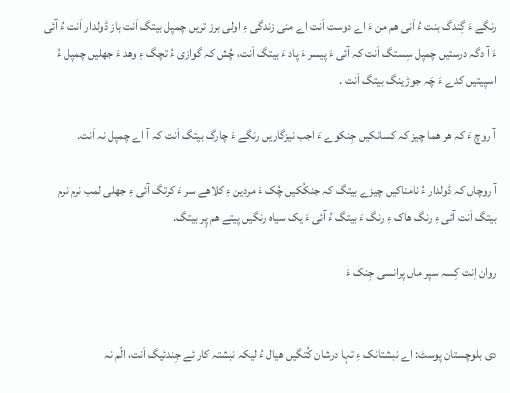رنگے ءَ گِندگ بنت ءُ اَنی ھم من ءَ اے دوست اَنت اے منی زندگی ءِ اولی برز تریں چمپل بیتگ اَنت باز ڈولدار اَنت ءُ آئی ءَ آ دگہ درستیں چمپل سِستگ اَنت کہ آئی ءَ پیسر ءَ پاد ءَ بیتگ اَنت، چُش کہ گوازی ءُ تچگ ءِ وھد ءَ جھلیں چمپل ءُ اسپیتیں کدے ءَ چَہ جوڑینگ بیتگ اَنت .

آ روچ ءَ کہ ھر ھما چیز کہ کسانکیں جِنکوے ءَ اجب نیزگاریں رنگے ءَ چارگ بیتگ اَنت کہ آ اے چمپل نہ اَنت.

آ روچاں کہ ڈولدار ءُ نامناکیں چیزے بیتگ کہ جنکُکیں چُک ءَ مردین ءِ کلاھے سر ءَ کرتگ آئی ءِ جھلی لمب نرم نرم بیتگ اَنت آئی ءِ رنگ ھاک ءِ رنگ ءَ بیتگ ءُ آئی ءَ یک سیاہ رنگیں پیتے ھم پِر بیتگ.

روان اِنت کِسہ سپر ماں پرانسی جِنک ءَ


دی بلوچستان پوسٹ: اے نبشتانک ءِ تہا درشان کُتگیں ھیال ءُ لیکہ نبشتہ کار ئے جِندئیگ اَنت، الّم نہ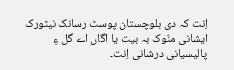اِنت کہ دی بلوچستان پوسٹ رسانک نیٹورک ایشانی منّوک بہ بیت یا اگاں اے گل ءِ پالیسیانی درشانی اِنت۔